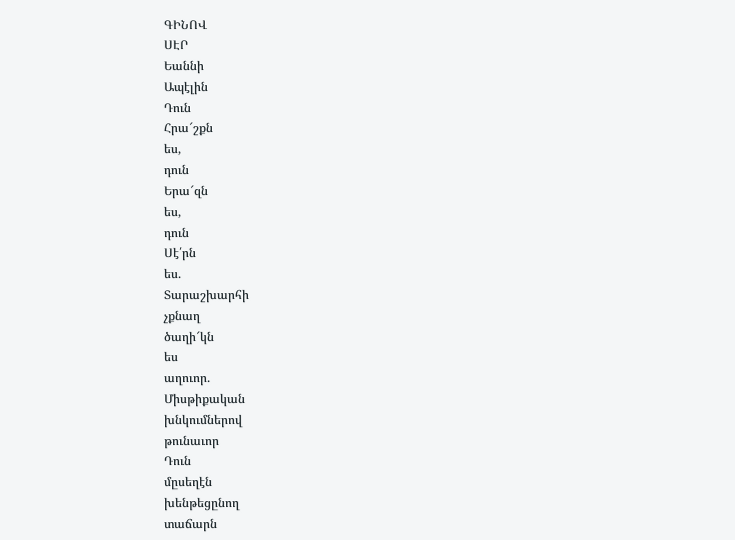ԳԻՆՈՎ
ՍԷՐ
Եաննի
Ապէլին
Դուն
Հրա՜շքն
ես,
դուն
Երա՜զն
ես,
դուն
Սէ՛րն
ես.
Տարաշխարհի
չքնաղ
ծաղի՜կն
ես
աղուոր.
Միսթիքական
խնկումներով
թունաւոր
Դուն
մըսեղէն
խենթեցընող
տաճարն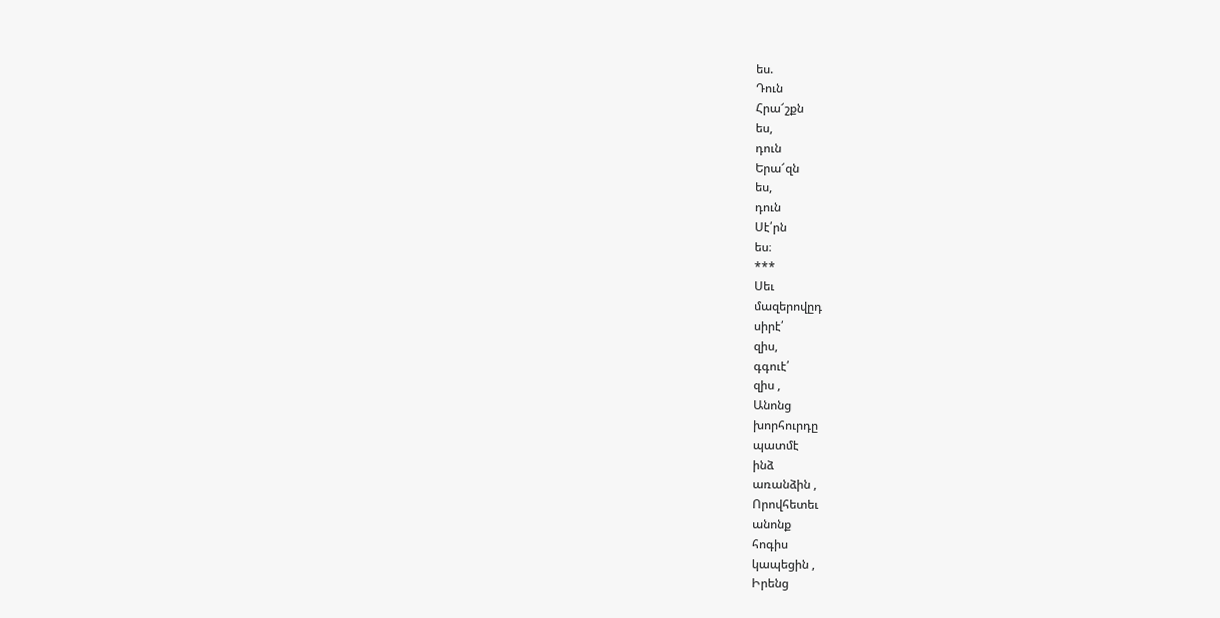ես.
Դուն
Հրա՜շքն
ես,
դուն
Երա՜զն
ես,
դուն
Սէ՛րն
ես։
***
Սեւ
մազերովըդ
սիրէ՛
զիս,
գգուէ՛
զիս ,
Անոնց
խորհուրդը
պատմէ
ինձ
առանձին ,
Որովհետեւ
անոնք
հոգիս
կապեցին ,
Իրենց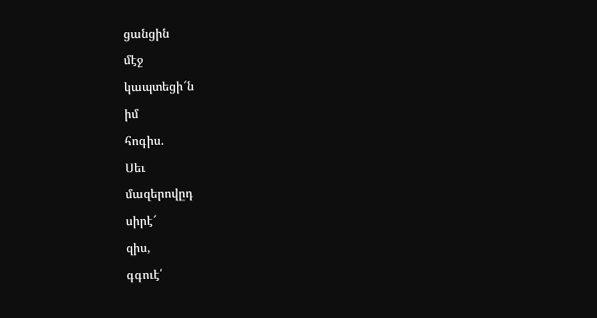ցանցին
մէջ
կապտեցի՜ն
իմ
հոգիս.
Սեւ
մազերովըդ
սիրէ՜
զիս,
գգուէ՛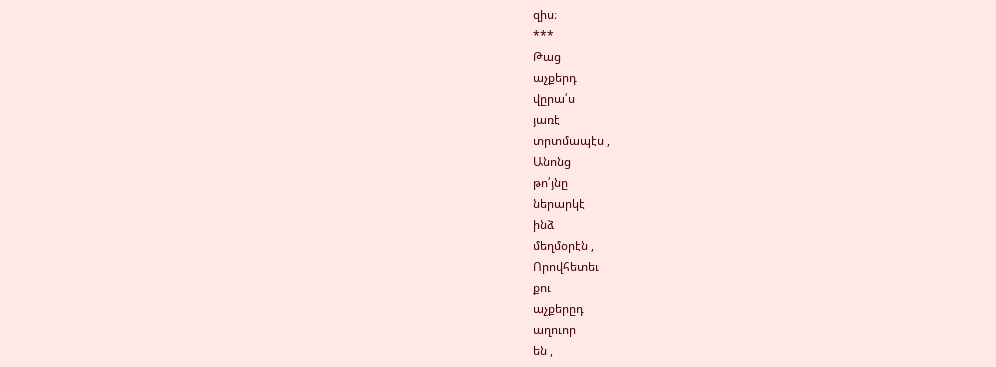զիս։
***
Թաց
աչքերդ
վըրա՛ս
յառէ
տրտմապէս ,
Անոնց
թո՛յնը
ներարկէ
ինձ
մեղմօրէն ,
Որովհետեւ
քու
աչքերըդ
աղուոր
են ,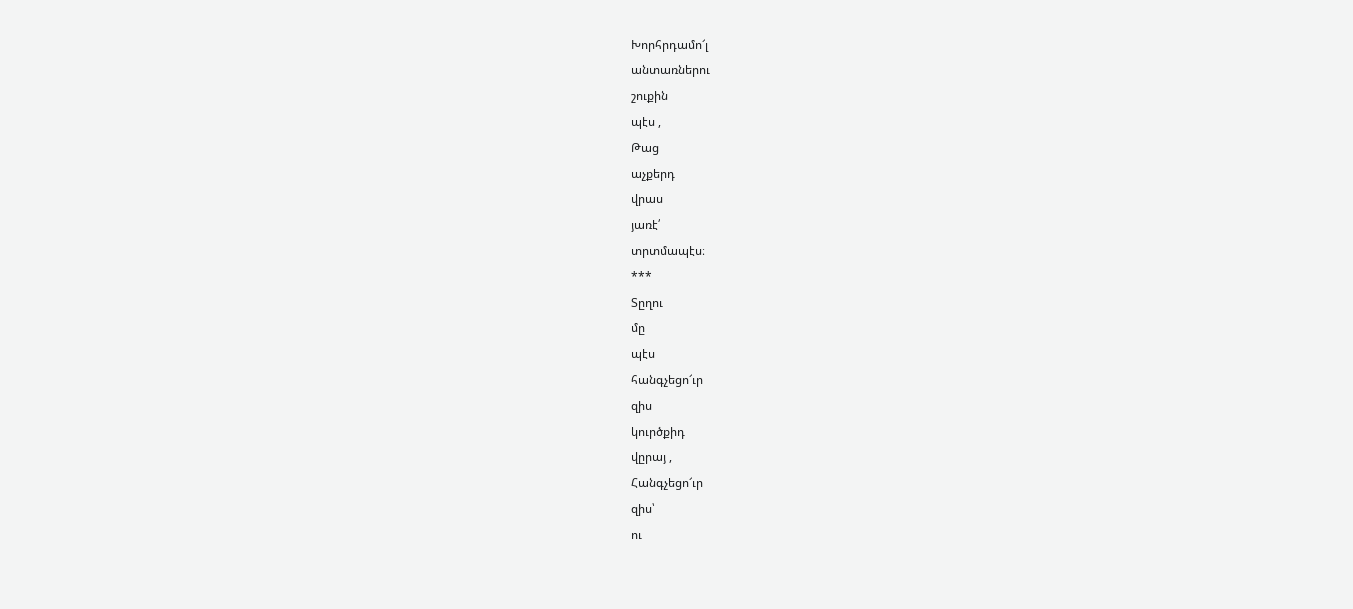Խորհրդամո՜լ
անտառներու
շուքին
պէս ,
Թաց
աչքերդ
վրաս
յառէ՛
տրտմապէս։
***
Տըղու
մը
պէս
հանգչեցո՜ւր
զիս
կուրծքիդ
վըրայ ,
Հանգչեցո՜ւր
զիս՝
ու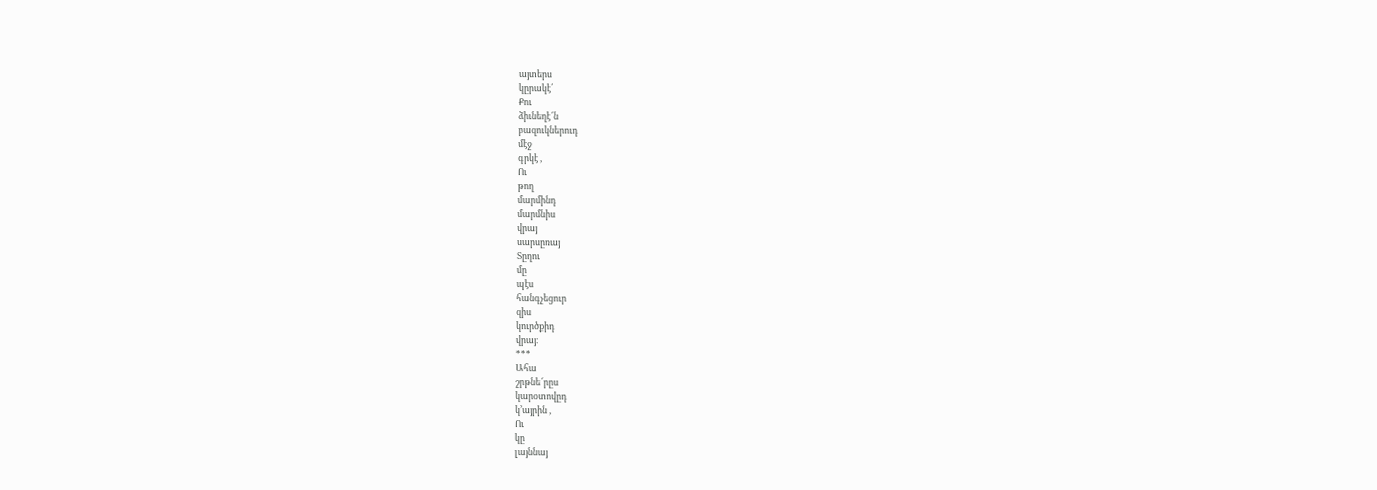այտերս
կըրակէ՛
Քու
ձիւնեղէ՜ն
բազուկներուդ
մէջ
գրկէ ,
Ու
թող
մարմինդ
մարմնիս
վրայ
սարսըռայ
Տըղու
մը
պէս
հանգչեցուր
զիս
կուրծքիդ
վրայ։
***
Ահա
շրթնե՜րըս
կարօտովըդ
կ’այրին ,
Ու
կը
լայննայ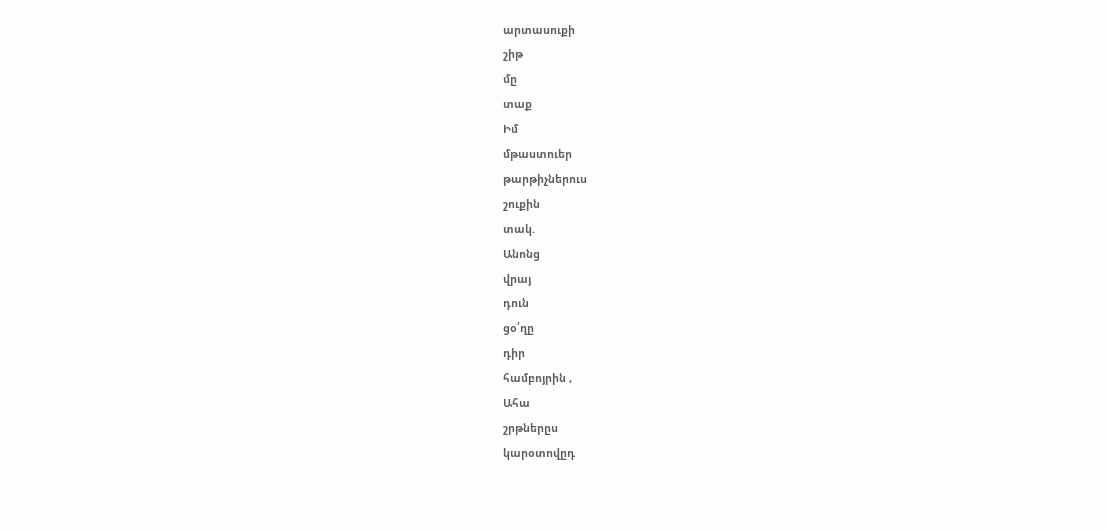արտասուքի
շիթ
մը
տաք
Իմ
մթաստուեր
թարթիչներուս
շուքին
տակ.
Անոնց
վրայ
դուն
ցօ՛ղը
դիր
համբոյրին ,
Ահա
շրթներըս
կարօտովըդ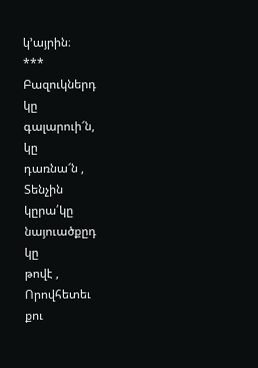կ’այրին։
***
Բազուկներդ
կը
գալարուի՜ն,
կը
դառնա՜ն ,
Տենչին
կըրա՛կը
նայուածքըդ
կը
թովէ ,
Որովհետեւ
քու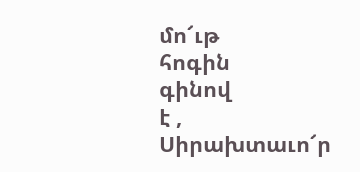մո՜ւթ
հոգին
գինով
է ,
Սիրախտաւո՜ր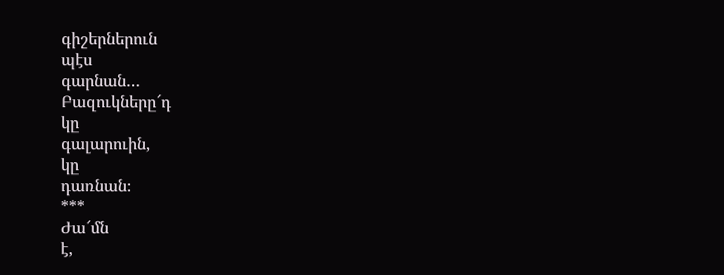գիշերներուն
պէս
գարնան…
Բազուկները՜դ
կը
գալարուին,
կը
դառնան։
***
Ժա՜մն
է,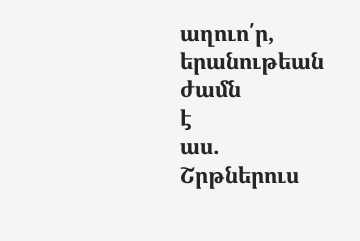աղուո՛ր,
երանութեան
ժամն
է
աս.
Շրթներուս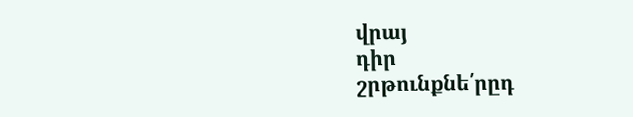վրայ
դիր
շրթունքնե՛րըդ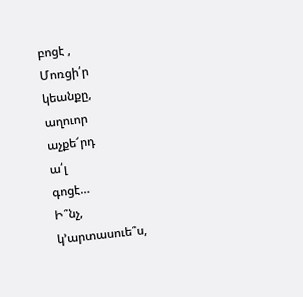բոցէ ,
Մոռցի՛ր
կեանքը,
աղուոր
աչքե՜րդ
ա՛լ
գոցէ…
Ի՞նչ,
կ’արտասուե՞ս,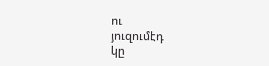ու
յուզումէդ
կը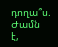դողա՞ս.
Ժամն
է,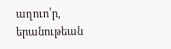աղուո՛ր,
երանութեան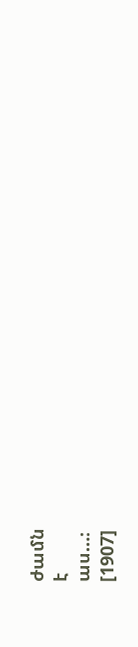ժամն
է
աս…։
[1907]